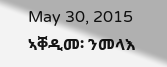May 30, 2015
ኣቐዲመ፡ ንመላእ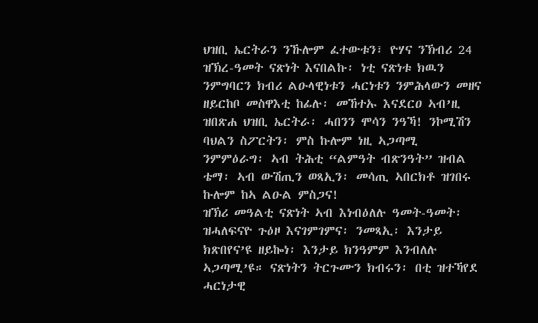ህዝቢ ኤርትራን ንኹሎም ፈተውቱን፣ ዮሃና ንኽብሪ 24 ዝኽረ-ዓመት ናጽነት እናበልኩ፡ ነቲ ናጽነቱ ክዉን ንምግባርን ክብሪ ልዑላዊነቱን ሓርነቱን ንምሕላውን መዘና ዘይርከቦ መስዋእቲ ከፊሉ፡ መኸተኡ እናደርዐ ኣብ’ዚ ዝበጽሐ ህዝቢ ኤርትራ፡ ሓበንን ሞሳን ንዓኻ! ንኮሚሽን ባህልን ስፖርትን፡ ምስ ኩሎም ነዚ ኣጋጣሚ ንምምዕራግ፡ ኣብ ትሕቲ “ልምዓት ብጽንዓት” ዝብል ቴማ፡ ኣብ ውሽጢን ወጻኢን፡ መሳጢ ኣበርክቶ ዝገበሩ ኩሎም ከኣ ልዑል ምስጋና!
ዝኽሪ መዓልቲ ናጽነት ኣብ እነብዕለሉ ዓመት-ዓመት፡ ዝሓለፍናዮ ጉዕዞ እናገምገምና፡ ንመጻኢ፡ እንታይ ክጽበየና’ዩ ዘይኰነ፡ እንታይ ክንዓምም እንብለሉ ኣጋጣሚ’ዩ። ናጽነትን ትርጉሙን ክብሩን፡ በቲ ዝተኻየደ ሓርነታዊ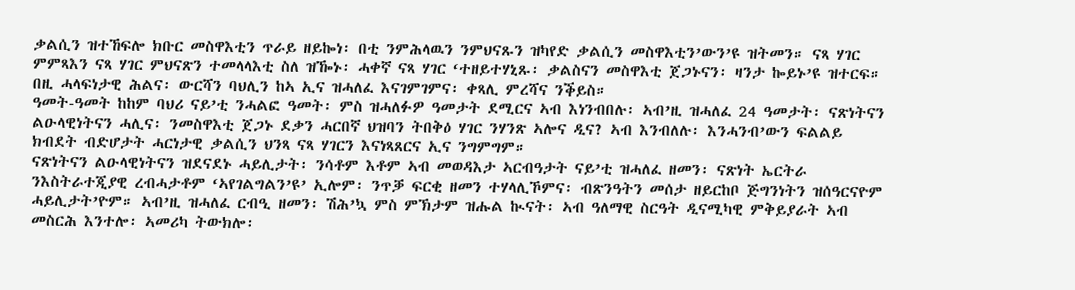ቃልሲን ዝተኸፍሎ ክቡር መስዋእቲን ጥራይ ዘይኰነ፡ በቲ ንምሕላዉን ንምህናጹን ዝካየድ ቃልሲን መስዋእቲን’ውን’ዩ ዝትመን። ናጻ ሃገር ምምጻእን ናጻ ሃገር ምህናጽን ተመላላእቲ ስለ ዝዀኑ፡ ሓቀኛ ናጻ ሃገር ‘ተዘይተሃኒጹ፡ ቃልስናን መስዋእቲ ጀጋኑናን፡ ዛንታ ኰይኑ’ዩ ዝተርፍ። በዚ ሓላፍነታዊ ሕልና፡ ውርሻን ባህሊን ከኣ ኢና ዝሓለፈ እናገምገምና፡ ቀጻሊ ምረሻና ንቕይስ።
ዓመት-ዓመት ከከም ባህሪ ናይ’ቲ ንሓልፎ ዓመት፡ ምስ ዝሓለፉዎ ዓመታት ደሚርና ኣብ እነንብበሉ፡ ኣብ’ዚ ዝሓለፈ 24 ዓመታት፡ ናጽነትናን ልዑላዊነትናን ሓሊና፡ ንመስዋእቲ ጀጋኑ ደቃን ሓርበኛ ህዝባን ትበቅዕ ሃገር ንሃንጽ ኣሎና ዲና? ኣብ እንብለሉ፡ እንሓንብ’ውን ፍልልይ ክብደት ብድሆታት ሓርነታዊ ቃልሲን ህንጻ ናጻ ሃገርን እናነጻጸርና ኢና ንግምግም።
ናጽነትናን ልዑላዊነትናን ዝደናደኑ ሓይሊታት፡ ንሳቶም እቶም ኣብ መወዳእታ ኣርብዓታት ናይ’ቲ ዝሓለፈ ዘመን፡ ናጽነት ኤርትራ ንእስትራተጂያዊ ረብሓታቶም ‘ኣየገልግልን’ዩ’ ኢሎም፡ ንጥቓ ፍርቂ ዘመን ተሃላሊኾምና፡ ብጽንዓትን መሰታ ዘይርከቦ ጅግንነትን ዝሰዓርናዮም ሓይሊታት’ዮም። ኣብ’ዚ ዝሓለፈ ርብዒ ዘመን፡ ሽሕ’ኳ ምስ ምኽታም ዝሑል ኲናት፡ ኣብ ዓለማዊ ስርዓት ዲናሚካዊ ምቅይያራት ኣብ መስርሕ እንተሎ፡ ኣመሪካ ትውክሎ፡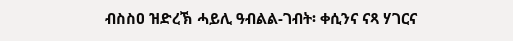ብስስዐ ዝድረኽ ሓይሊ ዓብልል-ገብት፡ ቀሲንና ናጻ ሃገርና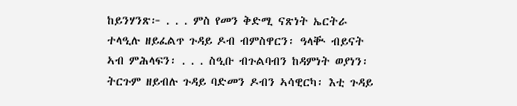ከይንሃንጽ፦ . . . ምስ የመን ቅድሚ ናጽነት ኤርትራ ተላዒሉ ዘይፈልጥ ጉዳይ ዶብ ብምስዋርን፡ ዓላቚ ብይናት ኣብ ምሕላፍን፡ . . . ስዒቡ ብጉልባብን ከዳምነት ወያነን፡ ትርጉም ዘይብሉ ጉዳይ ባድመን ዶብን ኣሳዊርካ፡ እቲ ጉዳይ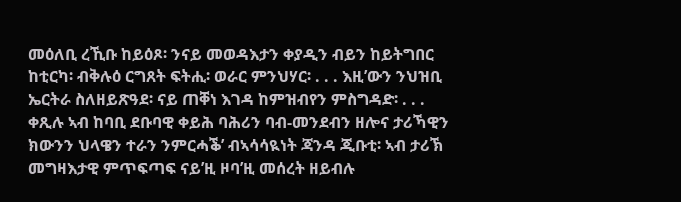መዕለቢ ረኺቡ ከይዕጾ፡ ንናይ መወዳእታን ቀያዲን ብይን ከይትግበር ከቲርካ፡ ብቅሉዕ ርግጸት ፍትሒ፡ ወራር ምንህሃር፡ . . . እዚ’ውን ንህዝቢ ኤርትራ ስለዘይጽዓደ፡ ናይ ጠቐነ እገዳ ከምዝብየን ምስግዳድ፡ . . . ቀጺሉ ኣብ ከባቢ ደቡባዊ ቀይሕ ባሕሪን ባብ-መንደብን ዘሎና ታሪኻዊን ክውንን ህላዌን ተራን ንምርሓቕ’ ብኣሳሳዪነት ጃንዳ ጂቡቲ፡ ኣብ ታሪኽ መግዛእታዊ ምጥፍጣፍ ናይ’ዚ ዞባ’ዚ መሰረት ዘይብሉ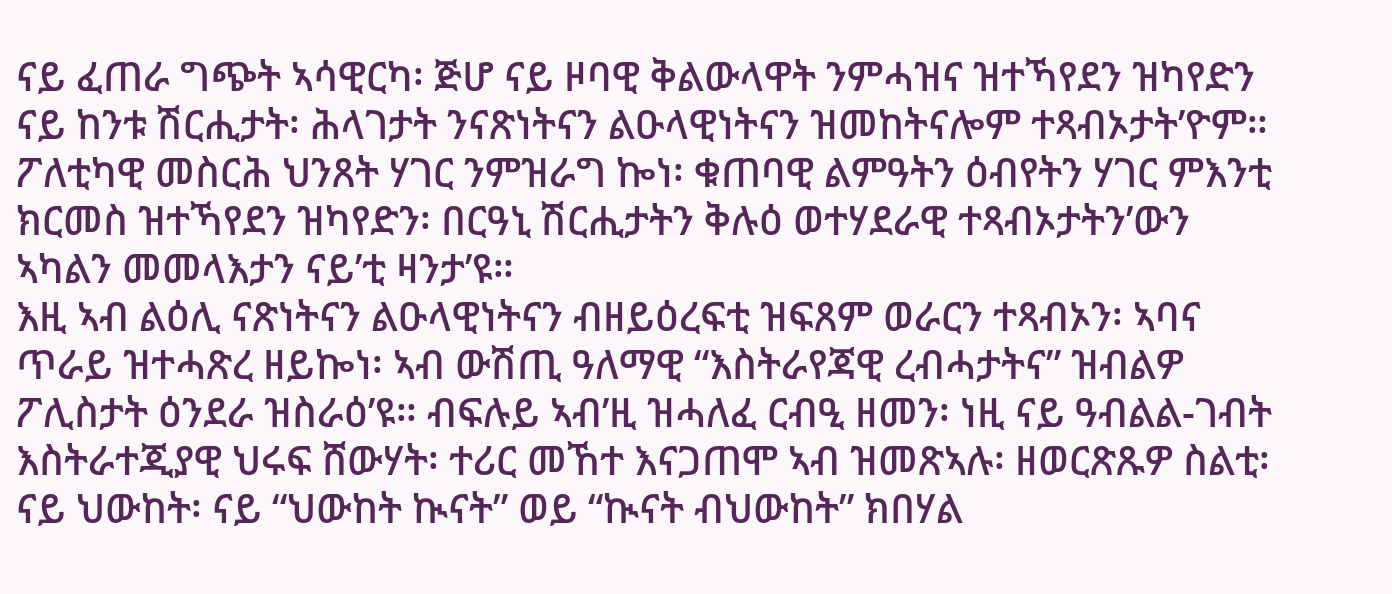ናይ ፈጠራ ግጭት ኣሳዊርካ፡ ጅሆ ናይ ዞባዊ ቅልውላዋት ንምሓዝና ዝተኻየደን ዝካየድን ናይ ከንቱ ሽርሒታት፡ ሕላገታት ንናጽነትናን ልዑላዊነትናን ዝመከትናሎም ተጻብኦታት’ዮም። ፖለቲካዊ መስርሕ ህንጸት ሃገር ንምዝራግ ኰነ፡ ቁጠባዊ ልምዓትን ዕብየትን ሃገር ምእንቲ ክርመስ ዝተኻየደን ዝካየድን፡ በርዓኒ ሽርሒታትን ቅሉዕ ወተሃደራዊ ተጻብኦታትን’ውን ኣካልን መመላእታን ናይ’ቲ ዛንታ’ዩ።
እዚ ኣብ ልዕሊ ናጽነትናን ልዑላዊነትናን ብዘይዕረፍቲ ዝፍጸም ወራርን ተጻብኦን፡ ኣባና ጥራይ ዝተሓጽረ ዘይኰነ፡ ኣብ ውሽጢ ዓለማዊ “እስትራየጃዊ ረብሓታትና” ዝብልዎ ፖሊስታት ዕንደራ ዝስራዕ’ዩ። ብፍሉይ ኣብ’ዚ ዝሓለፈ ርብዒ ዘመን፡ ነዚ ናይ ዓብልል-ገብት እስትራተጂያዊ ህሩፍ ሸውሃት፡ ተሪር መኸተ እናጋጠሞ ኣብ ዝመጽኣሉ፡ ዘወርጽጹዎ ስልቲ፡ ናይ ህውከት፡ ናይ “ህውከት ኲናት” ወይ “ኲናት ብህውከት” ክበሃል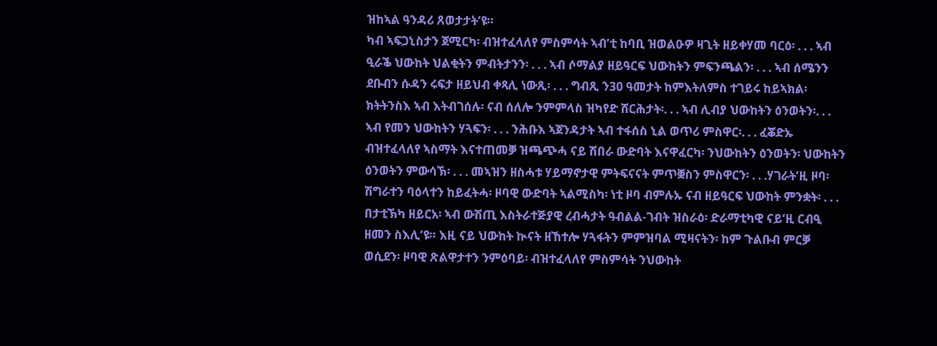ዝከኣል ዓንዳሪ ጸወታታት’ዩ።
ካብ ኣፍጋኒስታን ጀሚርካ፡ ብዝተፈላለየ ምስምሳት ኣብ’ቲ ከባቢ ዝወልዑዎ ዛጊት ዘይቀሃመ ባርዕ፡ . . . ኣብ ዒራቕ ህውከት ህልቂትን ምብትታንን፡ . . . ኣብ ሶማልያ ዘይዓርፍ ህውከትን ምፍንጫልን፡ . . . ኣብ ሰሜንን ደቡብን ሱዳን ሩፍታ ዘይህብ ቀጻሊ ነውጺ፡ . . . ግብጺ ን30 ዓመታት ከምእትለምስ ተገይሩ ከይኣክል፡ ክትትንስእ ኣብ እትብገሰሉ፡ ናብ ሰለሎ ንምምላስ ዝካየድ ሸርሕታት፡. . . ኣብ ሊብያ ህውከትን ዕንወትን፡. . . ኣብ የመን ህውከትን ሃጓፍን፡ . . . ንሕቡእ ኣጀንዳታት ኣብ ተፋሰስ ኒል ወጥሪ ምስዋር፡. . . ፈቖድኡ ብዝተፈላለየ ኣስማት እናተጠመቓ ዝጫጭሓ ናይ ሽበራ ውድባት እናዋፈርካ፡ ንህውከትን ዕንወትን፡ ህውከትን ዕንወትን ምውሳኽ፡ . . . መኣዝን ዘስሓቱ ሃይማኖታዊ ምትፍናናት ምጥቛስን ምስዋርን፡ . . .ሃገራት’ዚ ዞባ፡ ሽግራተን ባዕላተን ከይፈትሓ፡ ዞባዊ ውድባት ኣልሚስካ፡ ነቲ ዞባ ብምሉኡ ናብ ዘይዓርፍ ህውከት ምንቋት፡ . . . በታቲኽካ ዘይርአ፡ ኣብ ውሽጢ እስትራተጅያዊ ረብሓታት ዓብልል-ገብት ዝስራዕ፡ ድራማቲካዊ ናይ’ዚ ርብዒ ዘመን ስእሊ’ዩ። እዚ ናይ ህውከት ኲናት ዘኸተሎ ሃጓፋትን ምምዝባል ሚዛናትን፡ ከም ጉልቡብ ምርቓ ወሲደን፡ ዞባዊ ጽልዋታተን ንምዕባይ፡ ብዝተፈላለየ ምስምሳት ንህውከት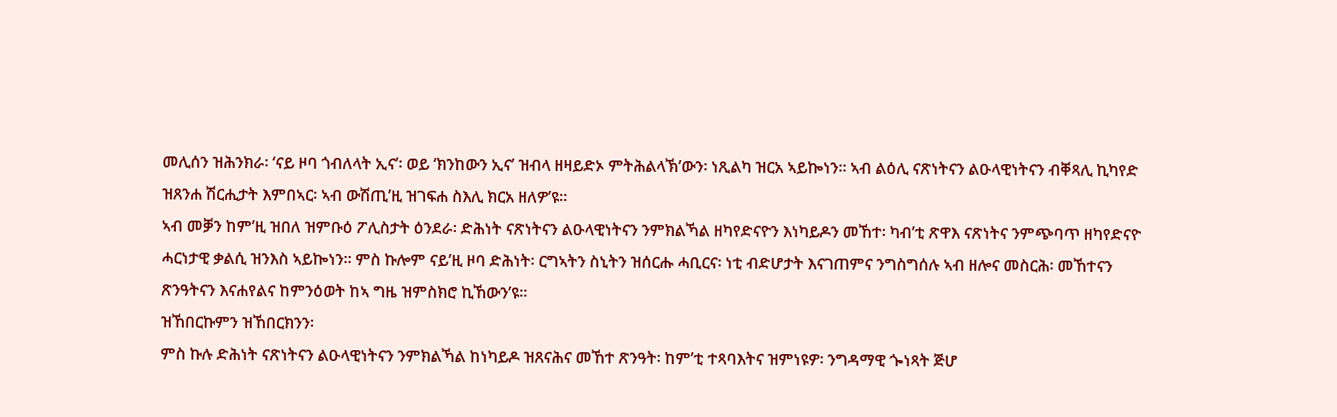መሊሰን ዝሕንክራ፡ ‘ናይ ዞባ ጎብለላት ኢና’፡ ወይ ‘ክንከውን ኢና’ ዝብላ ዘዛይድኦ ምትሕልላኽ’ውን፡ ነጺልካ ዝርአ ኣይኰነን። ኣብ ልዕሊ ናጽነትናን ልዑላዊነትናን ብቐጻሊ ኪካየድ ዝጸንሐ ሽርሒታት እምበኣር፡ ኣብ ውሽጢ’ዚ ዝገፍሐ ስእሊ ክርአ ዘለዎ’ዩ።
ኣብ መቓን ከም’ዚ ዝበለ ዝምቡዕ ፖሊስታት ዕንደራ፡ ድሕነት ናጽነትናን ልዑላዊነትናን ንምክልኻል ዘካየድናዮን እነካይዶን መኸተ፡ ካብ’ቲ ጽዋእ ናጽነትና ንምጭባጥ ዘካየድናዮ ሓርነታዊ ቃልሲ ዝንእስ ኣይኰነን። ምስ ኩሎም ናይ’ዚ ዞባ ድሕነት፡ ርግኣትን ስኒትን ዝሰርሑ ሓቢርና፡ ነቲ ብድሆታት እናገጠምና ንግስግሰሉ ኣብ ዘሎና መስርሕ፡ መኸተናን ጽንዓትናን እናሐየልና ከምንዕወት ከኣ ግዜ ዝምስክሮ ኪኸውን’ዩ።
ዝኸበርኩምን ዝኸበርክንን፡
ምስ ኩሉ ድሕነት ናጽነትናን ልዑላዊነትናን ንምክልኻል ከነካይዶ ዝጸናሕና መኸተ ጽንዓት፡ ከም’ቲ ተጻባእትና ዝምነዩዎ፡ ንግዳማዊ ጐነጻት ጅሆ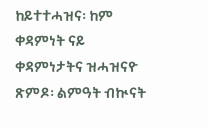ከይተተሓዝና፡ ከም ቀዳምነት ናይ ቀዳምነታትና ዝሓዝናዮ ጽምዶ፡ ልምዓት ብኲናት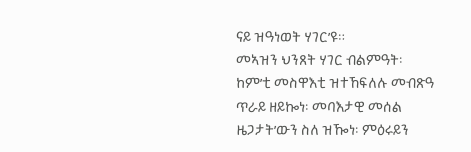ናይ ዝዓነወት ሃገር’ዩ።
መኣዝን ህንጸት ሃገር ብልምዓት፡ ከም’ቲ መስዋእቲ ዝተኸፍለሉ መብጽዓ ጥራይ ዘይኰነ፡ መባእታዊ መሰል ዜጋታት’ውን ስለ ዝዀነ፡ ምዕሩይን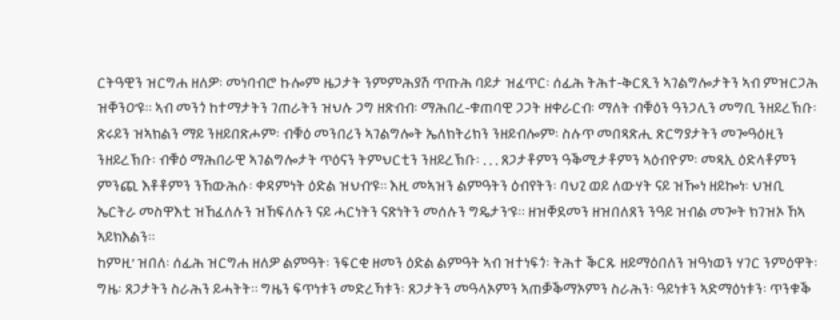ርትዓዊን ዝርግሐ ዘለዎ፡ መነባብሮ ኩሎም ዜጋታት ንምምሕያሽ ጥጡሕ ባይታ ዝፈጥር፡ ሰፊሕ ትሕተ-ቅርጺን ኣገልግሎታትን ኣብ ምዝርጋሕ ዝቐንዐ’ዩ። ኣብ መንጎ ከተማታትን ገጠራትን ዝህሉ ጋግ ዘጽብብ፡ ማሕበረ-ቁጠባዊ ጋጋት ዘቀራርብ፡ ማለት ብቑዕን ዓንጋሊን መግቢ ንዘይረኽቡ፡ ጽሩይን ዝኣክልን ማይ ንዘይበጽሖም፡ ብቑዕ መንበሪን ኣገልግሎት ኤለክትሪክን ንዘይብሎም፡ ስሉጥ መበጻጽሒ ጽርግያታትን መጐዓዕዚን ንዘይረኽቡ፡ ብቑዕ ማሕበራዊ ኣገልግሎታት ጥዕናን ትምህርቲን ንዘይረኽቡ፡ . . . ጸጋታቶምን ዓቕሚታቶምን ኣዕብዮም፡ መጻኢ ዕድላቶምን ምንጪ እቶቶምን ንኸውሕሱ፡ ቀዳምነት ዕድል ዝህብ’ዩ። እዚ መኣዝን ልምዓትን ዕብየትን፡ ባህጊ ወይ ለውሃት ናይ ዝዀነ ዘይኰነ፡ ህዝቢ ኤርትራ መስዋእቲ ዝኸፈለሉን ዝኸፍለሉን ናይ ሓርነትን ናጽነትን መሰሉን ግዴታን’ዩ። ዘዝቐደመን ዘዝበለጸን ንዓይ ዝብል መጐት ክገዝኦ ኸኣ ኣይክእልን።
ከምዚ’ ዝበለ፡ ሰፊሕ ዝርግሐ ዘለዎ ልምዓት፡ ንፍርቂ ዘመን ዕድል ልምዓት ኣብ ዝተነፍጎ፡ ትሕተ ቕርጹ ዘይማዕበለን ዝዓነወን ሃገር ንምዕዋት፡ ግዜ፡ ጸጋታትን ስራሕን ይሓትት። ግዜን ፍጥነቱን መድረኻቱን፡ ጸጋታትን መዓላኦምን ኣጠቓቕማኦምን ስራሕን፡ ዓይነቱን ኣድማዕነቱን፡ ጥንቁቕ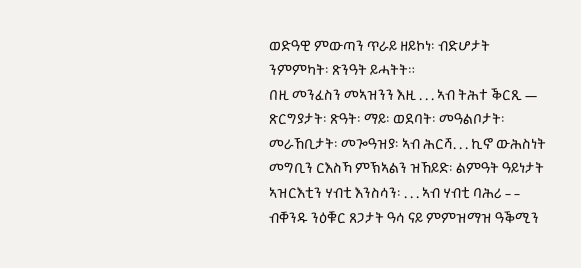ወድዓዊ ምውጣን ጥራይ ዘይኮነ፡ ብድሆታት ንምምካት፡ ጽንዓት ይሓትት።
በዚ መንፈስን መኣዝንን እዚ . . . ኣብ ትሕተ ቕርጺ — ጽርግያታት፡ ጽዓት፡ ማይ፡ ወደባት፡ መዓልቦታት፡ መራኸቢታት፡ መጐዓዝያ፡ ኣብ ሕርሻ. . . ኪኖ ውሕስነት መግቢን ርእስኻ ምኽኣልን ዝኸይድ፡ ልምዓት ዓይነታት ኣዝርእቲን ሃብቲ እንስሳን፡ . . . ኣብ ሃብቲ ባሕሪ – – ብቐንዱ ንዕቑር ጸጋታት ዓሳ ናይ ምምዝማዝ ዓቕሚን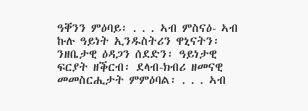ዓቐንን ምዕባይ፡ . . . ኣብ ምስናዕ- ኣብ ኩሉ ዓይነት ኢንዱስትሪን ዋኒናትን፡ ንዘቤታዊ ዕዳጋን ሰደድን፡ ዓይነታዊ ፍርያት ዘቕርብ፡ ደላብ-ክብሪ ዘመናዊ መመስርሒታት ምምዕባል፡ . . . ኣብ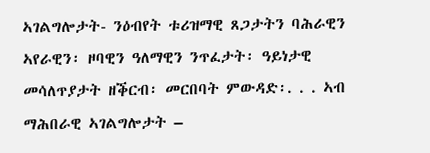ኣገልግሎታት- ንዕብየት ቱሪዝማዊ ጸጋታትን ባሕራዊን ኣየራዊን፡ ዞባዊን ዓለማዊን ንጥፈታት፡ ዓይነታዊ መሳለጥያታት ዘቕርብ፡ መርበባት ምውዳድ፡. . . ኣብ ማሕበራዊ ኣገልግሎታት –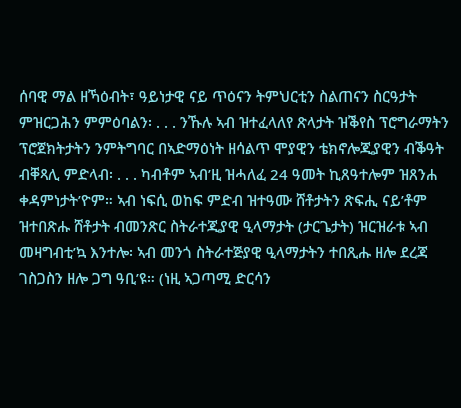ሰባዊ ማል ዘኻዕብት፣ ዓይነታዊ ናይ ጥዕናን ትምህርቲን ስልጠናን ስርዓታት ምዝርጋሕን ምምዕባልን፡ . . . ንኹሉ ኣብ ዝተፈላለየ ጽላታት ዝቕየስ ፕሮግራማትን ፕሮጀክትታትን ንምትግባር በኣድማዕነት ዘሳልጥ ሞያዊን ቴክኖሎጂያዊን ብቕዓት ብቐጻሊ ምድላብ፡ . . . ካብቶም ኣብ’ዚ ዝሓለፈ 24 ዓመት ኪጸዓተሎም ዝጸንሐ ቀዳምነታት’ዮም። ኣብ ነፍሲ ወከፍ ምድብ ዝተዓሙ ሸቶታትን ጽፍሒ ናይ’ቶም ዝተበጽሑ ሸቶታት ብመንጽር ስትራተጂያዊ ዒላማታት (ታርጌታት) ዝርዝራቱ ኣብ መዛግብቲ’ኳ እንተሎ፡ ኣብ መንጎ ስትራተጅያዊ ዒላማታትን ተበጺሑ ዘሎ ደረጃ ገስጋስን ዘሎ ጋግ ዓቢ’ዩ። (ነዚ ኣጋጣሚ ድርሳን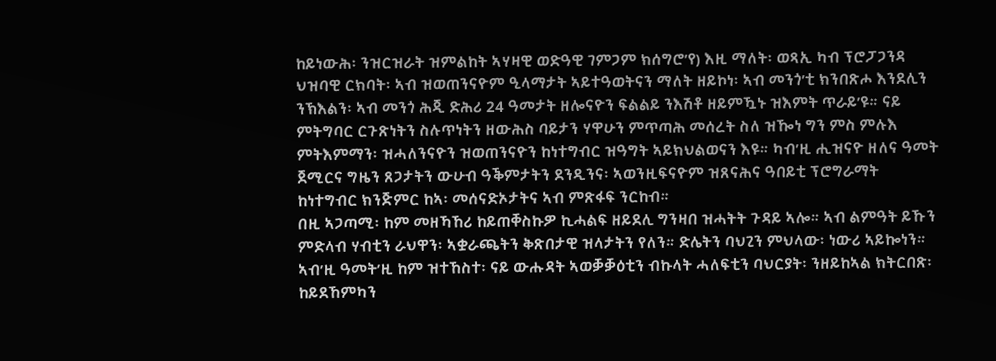ከይነውሕ፡ ንዝርዝራት ዝምልከት ኣሃዛዊ ወድዓዊ ገምጋም ክሰግሮ’የ) እዚ ማለት፡ ወጻኢ ካብ ፕሮፓጋንዳ ህዝባዊ ርክባት፡ ኣብ ዝወጠንናዮም ዒላማታት ኣይተዓወትናን ማለት ዘይኮነ፡ ኣብ መንጎ’ቲ ክንበጽሖ እንደሊን ንኽእልን፡ ኣብ መንጎ ሕጂ ድሕሪ 24 ዓመታት ዘሎናዮን ፍልልይ ንእሽቶ ዘይምዃኑ ዝእምት ጥራይ’ዩ። ናይ ምትግባር ርጉጽነትን ስሉጥነትን ዘውሕስ ባይታን ሃዋሁን ምጥጣሕ መሰረት ስለ ዝዀነ ግን ምስ ምሉእ ምትእምማን፡ ዝሓለንናዮን ዝወጠንናዮን ከነተግብር ዝዓግት ኣይክህልወናን እዩ። ካብ’ዚ ሒዝናዮ ዘለና ዓመት ጀሚርና ግዜን ጸጋታትን ውሁብ ዓቕምታትን ደንዲንና፡ ኣወንዚፍናዮም ዝጸናሕና ዓበይቲ ፕሮግራማት ከነተግብር ክንጅምር ከኣ፡ መሰናድኦታትና ኣብ ምጽፋፍ ንርከብ።
በዚ ኣጋጣሚ፡ ከም መዘኻኸሪ ከይጠቐስኩዎ ኪሓልፍ ዘይደሊ ግንዛበ ዝሓትት ጉዳይ ኣሎ። ኣብ ልምዓት ይኹን ምድላብ ሃብቲን ራህዋን፡ ኣቋራጫትን ቅጽበታዊ ዝላታትን የለን። ድሌትን ባህጊን ምህላው፡ ነውሪ ኣይኰነን። ኣብ’ዚ ዓመት’ዚ ከም ዝተኸስተ፡ ናይ ውሑዳት ኣወቓቓዕቲን ብኩላት ሓለፍቲን ባህርያት፡ ንዘይከኣል ክትርበጽ፡ ከይደኸምካን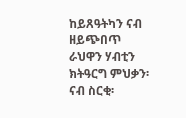ከይጸዓትካን ናብ ዘይጭበጥ ራህዋን ሃብቲን ክትዓርግ ምህቃን፡ ናብ ስርቂ፡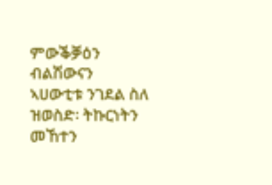ምውቕቓዕን ብልሽውናን ኣሀውቲቱ ንገደል ስለ ዝወስድ፡ ትኩርነትን መኸተን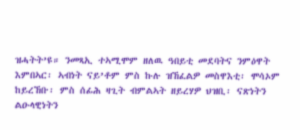ዝሓትት’ዩ። ንመጻኢ ተኣሚሞም ዘለዉ ዓበይቲ መደባትና ንምዕዋት እምበኣር፡ ኣብነት ናይ’ቶም ምስ ኩሉ ዝኸፈልዎ መስዋእቲ፡ ሞሳኦም ከይረኸቡ፡ ምስ ሰፊሕ ዛጊት ብምልኣት ዘይረሃዎ ህዝቢ፡ ናጽነትን ልዑላዊነትን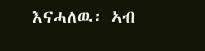እናሓለዉ፡ ኣብ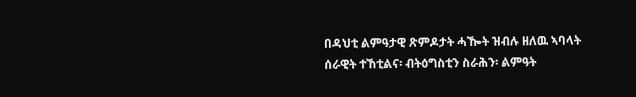በዳህቲ ልምዓታዊ ጽምዶታት ሓዀት ዝብሉ ዘለዉ ኣባላት ሰራዊት ተኸቲልና፡ ብትዕግስቲን ስራሕን፡ ልምዓት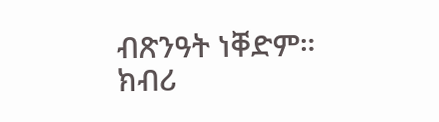ብጽንዓት ነቐድም።
ክብሪ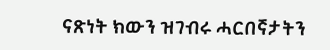ናጽነት ክውን ዝገብሩ ሓርበኛታትን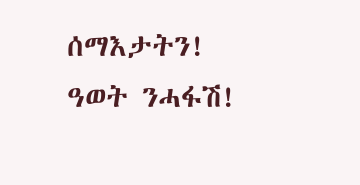ሰማእታትን!
ዓወት ንሓፋሽ!